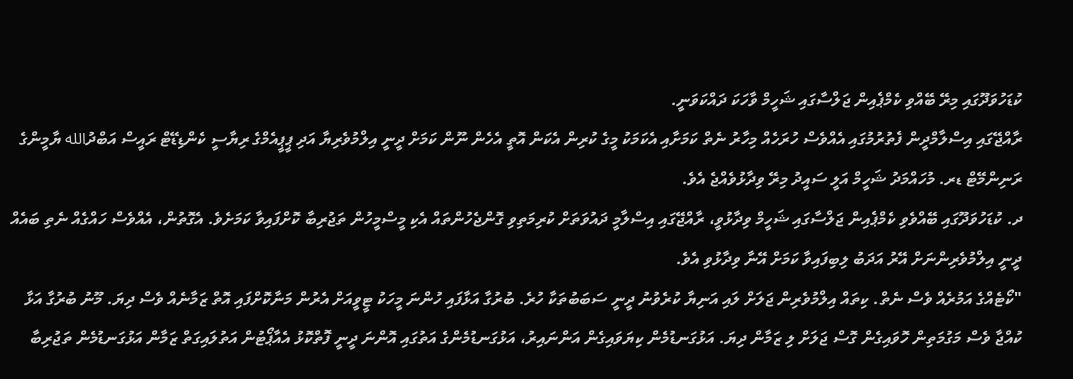ކުޑަހުވަދޫގައި މިރޭ ބޭއްވި ކެމްޕެއިން ޖަލްސާގައި ޝަހީމް ވާހަކަ ދައްކަވަނީ.
ރާއްޖޭގައި އިސްލާމްދީން ފެތުރުމުގައި އެއްވެސް ހުރަހެއް މިހާރު ނެތް ކަމަށާއި އެކަމަކު މީގެ ކުރިން އެކަން އޮތީ އެހެން ނޫން ކަމަށް ދީނީ އިލްމުވެރިޔާ އަދި ޕީޕީއެމްގެ ރިޔާސީ ކެންޑިޑޭޓް ރައީސް އަބްދުالله ޔާމީންގެ ރަނިންމޭޓް ޑރ. މުހައްމަދު ޝަހީމް އަލީ ސައީދު މިރޭ ވިދާޅުވެއްޖެ އެވެ.
ދ. ކުޑަހުވަދޫގައި ބޭއްވެވި ކެމްޕެއިން ޖަލްސާގައި ޝަހީމް ވިދާޅުވީ، ރާއްޖޭގައި އިސްލާމީ ދައުވަތަށް ކުރިމަތިވި ގޮންޖެހުންތައް އެކި މީސްމީހުން ތަޖުރިބާ ކޮށްފައިވާ ކަމަށެވެ. އެގޮތުން، އެއްވެސް ހައްގެއް ނެތި ބައެއް ދީނީ އިލްމުވެރިންނަށް އޭރު އަދަބު ލިބިފައިވާ ކަމަށް އޭނާ ވިދާޅުވި އެވެ.
"ކޯޓެއްގެ އަމުރެއް ވެސް ނެތް. ކިތައް އިލްމުވެރިން ޖަލަށް ލައި އަނިޔާ ކުރެވުނު ދީނީ ސަބަބުތަކާ ހުރެ. ބުރުގާ އަޅާފައި ހުންނަ މީހަކު ޓީވީއަށް އެރުން މަނާކޮށްފައި އޮތް ޒަމާނެއް ވެސް ދިޔަ. މޫނު ބުރުގާ އަޅާ ކުއްޖާ ވެސް މަގުމަތިން ހޮވައިގެން ގޮސް ޖަލަށް ލި ޒަމާން ދިޔަ. އަޅުގަނޑުމެން ކިޔަވައިގެން އަންނައިރު، އަޅުގަނޑުމެންގެ އަތުގައި އޮންނަ ދީނީ ފޮތްކޮޅު އެއާޕޯޓުން އަތުލައިގަތް ޒަމާން އަޅުގަނޑުމެން ތަޖުރިބާ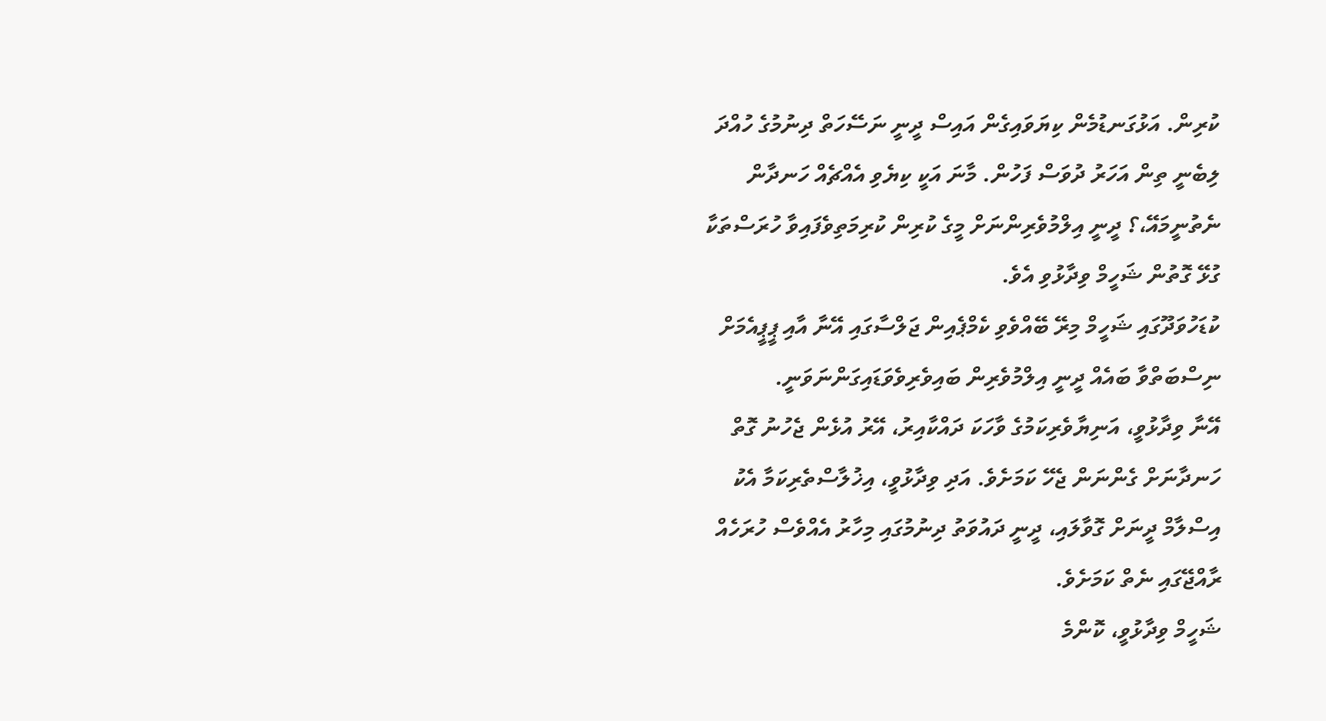ކުރިން. އަޅުގަނޑުމެން ކިޔަވައިގެން އައިސް ދީނީ ނަސޭހަތް ދިނުމުގެ ހުއްދަ ލިބެނީ ތިން އަހަރު ދުވަސް ފަހުން. މާނަ އަކީ ކިޔެވި އެއްޗެއް ހަނދާން ނެތުނީމައޭ،؟ ދީނީ އިލްމުވެރިންނަށް މީގެ ކުރިން ކުރިމަތިވެފައިވާ ހުރަސްތަކާ ގުޅޭ ގޮތުން ޝަހީމް ވިދާޅުވި އެވެ.
ކުޑަހުވަދޫގައި ޝަހީމް މިރޭ ބޭއްވެވި ކެމްޕެއިން ޖަލްސާގައި އޭނާ އާއި ޕީޕީއެމަށް ނިސްބަތްވާ ބައެއް ދީނީ އިލްމުވެރިން ބައިވެރިވެވަޑައިގަންނަވަނީ.
އޭނާ ވިދާޅުވީ، އަނިޔާވެރިކަމުގެ ވާހަކަ ދައްކާއިރު، އޭރު އުޅެން ޖެހުނު ގޮތް ހަނދާނަށް ގެންނަން ޖެހޭ ކަމަށެވެ. އަދި ވިދާޅުވީ، އިޚުލާސްތެރިކަމާ އެކު އިސްލާމް ދީނަށް ގޮވާލައި، ދީނީ ދައުވަތު ދިނުމުގައި މިހާރު އެއްވެސް ހުރަހެއް ރާއްޖޭގައި ނެތް ކަމަށެވެ.
ޝަހީމް ވިދާޅުވީ، ކޮންމެ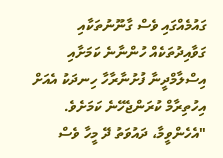ގައުމެއްގައި ވެސް ގާނޫނުތަކާއި ގަވާއިދުތަކެއް ހުންނާނެ ކަމަށާއި އިސްލާމްދީނާ ފުށުނާރާހާ ހިނދަކު އެއަށް އިހުތިރާމް ކުރަންޖެހޭނެ ކަމަށެވެ.
"އެހެންވީމާ، ދައުވަތު ދޭ މީހާ ވެސް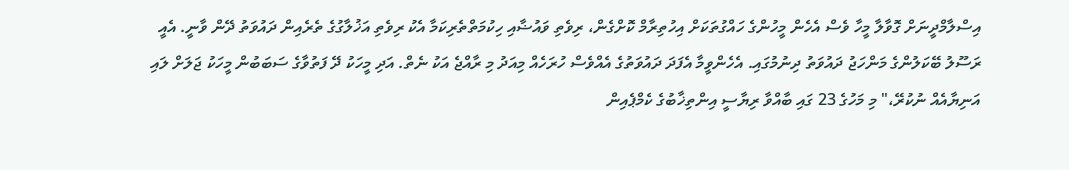އިސްލާމްދީނަށް ގޮވާލާ މީހާ ވެސް އެހެން މީހުންގެ ހައްގުތަކަށް އިހުތިރާމް ކޮށްގެން، ރިވެތި ވައުޟާއި ހިކުމަތްތެރިކަމާ އެކު ރިވެތި އަޚުލާގުގެ ތެރެއިން ދައުވަތު ދޭން ވާނީ. އެއީ ރަސޫލު ބޭކަލުންގެ މަންހަޖު ދައުވަތު ދިނުމުގައި. އެހެންވީމާ އެފަދަ ދައުވަތުގެ އެއްވެސް ހުރަހެއް މިއަދު މި ރާއްޖެ އަކު ނެތް. އަދި މީހަކު ދޭ ފަތުވާގެ ސަބަބުން މީހަކު ޖަލަށް ލައި އަނިޔާއެއް ނުކުރޭ،" މި މަހުގެ 23 ގައި ބާއްވާ ރިޔާސީ އިންތިޚާބުގެ ކެމްޕެއިން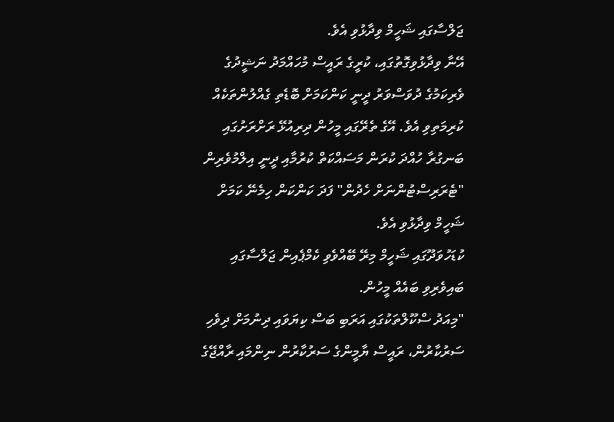ޖަލްސާގައި ޝަހީމް ވިދާޅުވި އެވެ.
އޭނާ ވިދާޅުވިގޮތުގައި، ކުރީގެ ރައީސް މުހައްމަދު ނަޝީދުގެ ވެރިކަމުގެ ދުވަސްވަރު ދީނީ ކަންކަމަށް ބޮޑެތި ގެއްލުންތަކެއް ކުރިމަތިވި އެވެ. އޭގެ ތެރޭގައި މީހުން ދިރިއުޅޭ ރަށްރަށުގައި ބަނގުރާ ހުއްދަ ކުރަން މަސައްކަތް ކުރުމާއި ދީނީ އިލްމުވެރިން "ޓެރަރިސްޓުންނަށް ހެދުން" ފަދަ ކަންކަން ހިމެނޭ ކަމަށް ޝަހީމް ވިދާޅުވި އެވެ.
ކުޑަހުވަދޫގައި ޝަހީމް މިރޭ ބޭއްވެވި ކެމްޕެއިން ޖަލްސާގައި ބައިވެރިވި ބައެއް މީހުން.
"މިއަދު ސްކޫލްތަކުގައި އަރަބި ބަސް ކިޔަވައި ދިނުމަށް ދިވެހި ސަރުކާރުން، ރައީސް ޔާމީންގެ ސަރުކާރުން ނިންމައި ރާއްޖޭގެ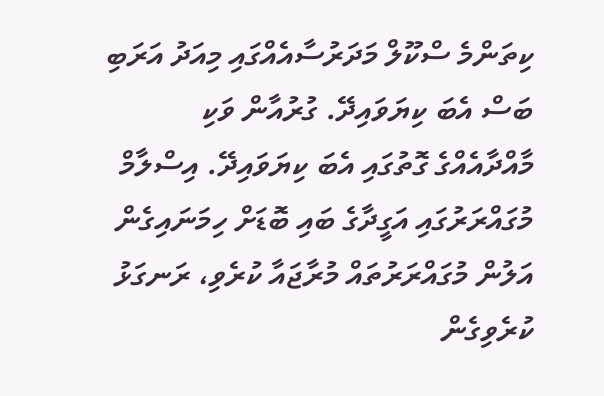ކިތަންމެ ސްކޫލް މަދަރުސާއެއްގައި މިއަދު އަރަބި ބަސް އެބަ ކިޔަވައިދޭ. ގުރުއާން ވަކި މާއްދާއެއްގެ ގޮތުގައި އެބަ ކިޔަވައިދޭ. އިސްލާމް މުގައްރަރުގައި އަގީދާގެ ބައި ބޮޑަށް ހިމަނައިގެން އަލުން މުގައްރަރުތައް މުރާޖައާ ކުރެވި، ރަނގަޅު ކުރެވިގެން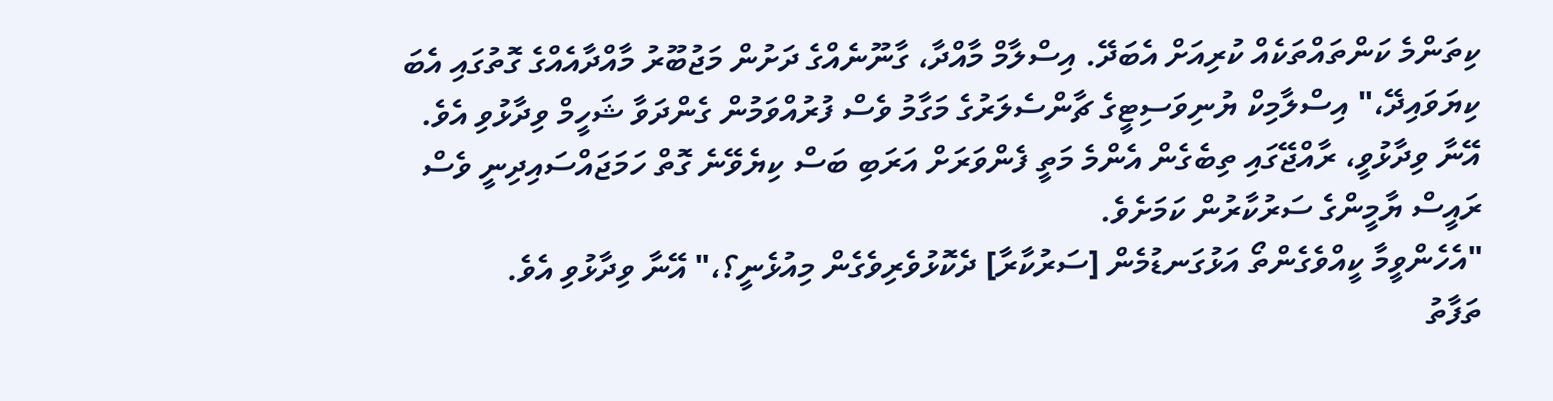ކިތަންމެ ކަންތައްތަކެއް ކުރިއަށް އެބަދޭ. އިސްލާމް މާއްދާ، ގާނޫނެއްގެ ދަށުން މަޖުބޫރު މާއްދާއެއްގެ ގޮތުގައި އެބަ ކިޔަވައިދޭ،" އިސްލާމިކް ޔުނިވަސިޓީގެ ޗާންސެލަރުގެ މަގާމު ވެސް ފުރުއްވަމުން ގެންދަވާ ޝަހީމް ވިދާޅުވި އެވެ.
އޭނާ ވިދާޅުވީ، ރާއްޖޭގައި ތިބެގެން އެންމެ މަތީ ފެންވަރަށް އަރަބި ބަސް ކިޔެވޭނެ ގޮތް ހަމަޖައްސައިދިނީ ވެސް ރައީސް ޔާމީންގެ ސަރުކާރުން ކަމަށެވެ.
"އެހެންވީމާ ކީއްވެގެންތޯ އަޅުގަނޑުމެން [ސަރުކާރާ] ދެކޮޅުވެރިވެގެން މިއުޅެނީ؟،" އޭނާ ވިދާޅުވި އެވެ.
ތަފާތު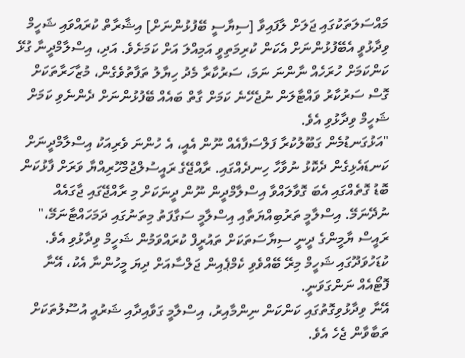މައްސަލަތަކުގައި ޖަލަށް ލާފައިވާ [ސިޔާސީ ބޭފުޅުންނަށް] އިޝާރާތް ކުރައްވައި ޝަހީމް ވިދާޅުވީ އެބޭފުޅުންނަށް އެކަން ކުރިމަތިވީ އަމިއްލަ އަށް ކަމަށެވެ. އަދި، އިސްލާމްދީނާ ގުޅޭ ކަންކަމަށް ހުރަހެއް ނާންނަ ނަމަ، ސަރުކާރާ މެދު ހިޔާލު ތަފާތުވެގެން، މުޒާހަރާތަކަށް ގޮސް ސަރުކާރު ވައްޓާލަން ނުޖެހޭނެ ކަމަށް ގާތް ބައެއް ބޭފުޅުންނަށް ދެންނެވި ކަމަށް ޝަހީމް ވިދާޅުވި އެވެ.
"އަޅުގަނޑުމެން ގަބޫލުކުރާ ފަލްސަފާއެއް ނޫން އެއީ، އެ ހުންނަ ވެރިއަކު އިސްލާމްދީނަށް ކަނޑައެޅިގެން ދެކޮޅު ނުވާހާ ހިނދެއްގައި. ރާއްޖޭގެ ރައީސުލްޖުމްހޫރިއްޔާ ވަރަށް ފާޅުކަން ބޮޑު ގޮތެއްގައި އެބަ ގޮވާލައްވާ އިސްލާމްދީން ނޫން ދީނަކަށް މި ރާއްޖޭގައި ޖާގައެއް ނުދޭނަމޭ. އިސްލާމީ ތަރުބިއްޔަތާއި އިސްލާމީ ސަގާފަތު މިތަނުގައި ދަމަހައްޓާނަމޭ،" ރައީސް ޔާމީންގެ ދީނީ ސިޔާސަތަކަށް ތައުރީފް ކުރައްވަމުން ޝަހީމް ވިދާޅުވި އެވެ.
ކުޑަހުވަދޫގައި ޝަހީމް މިރޭ ބޭއްވެވި ކެމްޕެއިން ޖަލްސާއަށް ދިޔަ މީހުންނާ އެކު، އޭނާ ފޮޓޯއެއް ނަންގަވަނީ.
އޭނާ ވިދާޅުވިގޮތުގައި ކަންކަން ނިންމާއިރު، އިސްލާމީ ގަވާއިދާއި ޝަރުއީ އުސޫލުތަކަށް ތަބާވާން ޖެހެ އެވެ.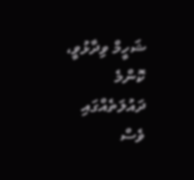ޝަހީމް ވިދާޅުވީ، ކޮންމެ ދައުލަތެއްގައި ވެސް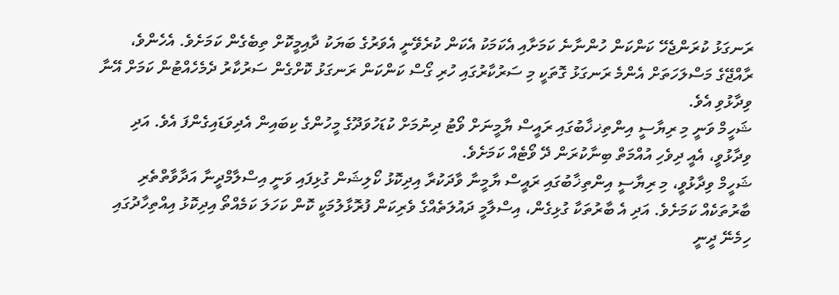ރަނގަޅު ކުރަންޖެހޭ ކަންކަން ހުންނާނެ ކަމަށާއި އެކަމަކު އެކަން ކުރެވޭނީ އެވަރުގެ ބަޔަކު ދާއިމީކޮށް ތިބެގެން ކަމަށެވެ. އެހެންވެ، ރާއްޖޭގެ މަސްލަހަތަށް އެންމެ ރަނގަޅު ގޮތަކީ މި ސަރުކާރުގައި ހުރި ގޯސް ކަންކަން ރަނގަޅު ކޮށްގެން ސަރުކާރު ދެމެހެއްޓުން ކަމަށް އޭނާ ވިދާޅުވި އެވެ.
ޝަހީމް ވަނީ މި ރިޔާސީ އިންތިޚޚާބުގައި ރައީސް ޔާމީނަށް ވޯޓު ދިނުމަށް ކުޑަހުވަދޫގެ މީހުންގެ ކިބައިން އެދިވަޑައިގެންފަ އެވެ. އަދި ވިދާޅުވީ، އެއީ ދިވެހި އުއްމަތް ބިނާކުރަން ދޭ ވޯޓެއް ކަމަށެވެ.
ޝަހީމް ވިދާޅުވީ، މި ރިޔާސީ އިންތިޚާބުގައި ރައީސް ޔާމީނާ ވާދަކުރާ އިދިކޮޅު ކޯލިޝަން ގުޅިފައި ވަނީ އިސްލާމްދީނާ އަދާވާތްތެރި ބާރުތަކެއް ކަމަށެވެ. އަދި އެ ބާރުތަކާ ގުޅިގެން، އިސްލާމީ ދައުލަތެއްގެ ވެރިކަން ފުރޮޅާލުމަކީ ކޮން ކަހަލަ ކަމެއްތޯ އިދިކޮޅު އިއްތިހާދުގައި ހިމެނޭ ދީނީ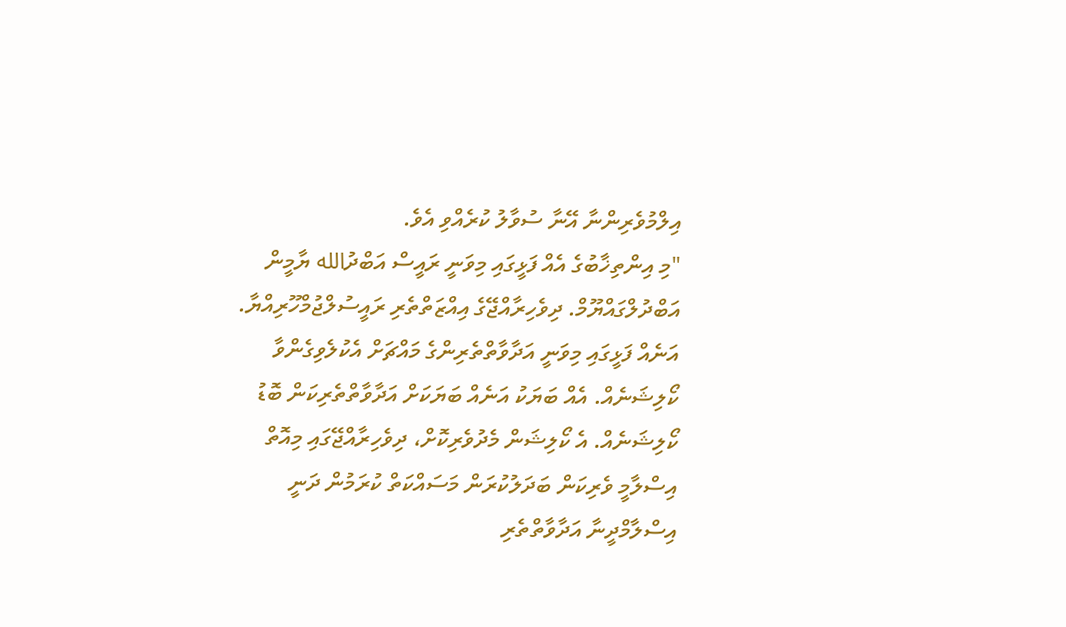އިލްމުވެރިންނާ އޭނާ ސުވާލު ކުރެއްވި އެވެ.
"މި އިންތިޚާބުގެ އެއް ފަޅީގައި މިވަނީ ރައީސް އަބްދުالله ޔާމީން އަބްދުލްގައްޔޫމް. ދިވެހިރާއްޖޭގެ އިއްޒަތްތެރި ރައީސުލްޖުމްހޫރިއްޔާ. އަނެއް ފަޅީގައި މިވަނީ އަދާވާތްތެރިންގެ މައްޗަށް އެކުލެވިގެންވާ ކޯލިޝަނެއް. އެއް ބަޔަކު އަނެއް ބަޔަކަށް އަދާވާތްތެރިކަން ބޮޑު ކޯލިޝަނެއް. އެ ކޯލިޝަން މެދުވެރިކޮށް، ދިވެހިރާއްޖޭގައި މިއޮތް އިސްލާމީ ވެރިކަން ބަދަލުކުރަން މަސައްކަތް ކުރަމުން ދަނީ އިސްލާމްދީނާ އަދާވާތްތެރި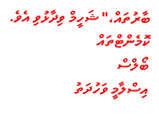ބާރުތައް،" ޝަހީމް ވިދާޅުވި އެވެ.
ކޮމެންޓްތައް
ބޯލްސް
އިސްލާމީ ވަހުދަތު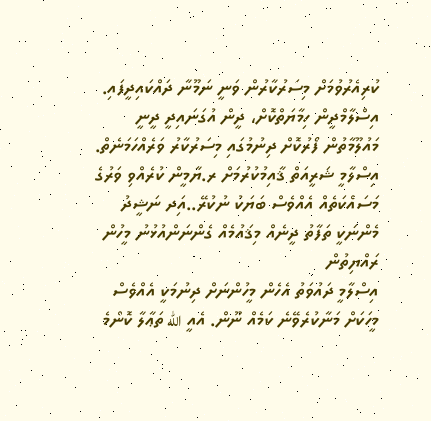ކުރިއެރުވުމަށް މިސަރުކާރުން ވަނީ ނަމޫނާ ދައްކައިދީފައި. އިސްލާމްދީން ހިމާޔަތްކޮށް، ދީން އުގަނައިދީ ދީނީ މައުލޫމާތުން ފޯރުކޮށް ދިނުމުގައި މިސަރުކާރު ވަރެއްހަމަނެތް. އިސްލާމީ ޝަރީއަތް ޤާއިމުކުރުމަށް ރ.ޔާމީން ކުރެއްވި ވަރުގެ މަސައްކަތެއް އެއްވެސް ބަޔަކު ނުކުރޭ..އަިދ ނަޝީދު މެންނަކީ ތަފާތު ދީނެއް މިޤައުމެއް ގެންނަންއުޅުނު މީހުން
ރައްޔިތުން
އިސްލާމީ ދައުވަތު އެހެން މީހުންނަށް ދިނުމަކީ އެއްވެސް މީހަކަށް މަނާކުރެވޭނެ ކަމެއް ނޫން. އެއީ الله ތަޢާލާ ކޮންމެ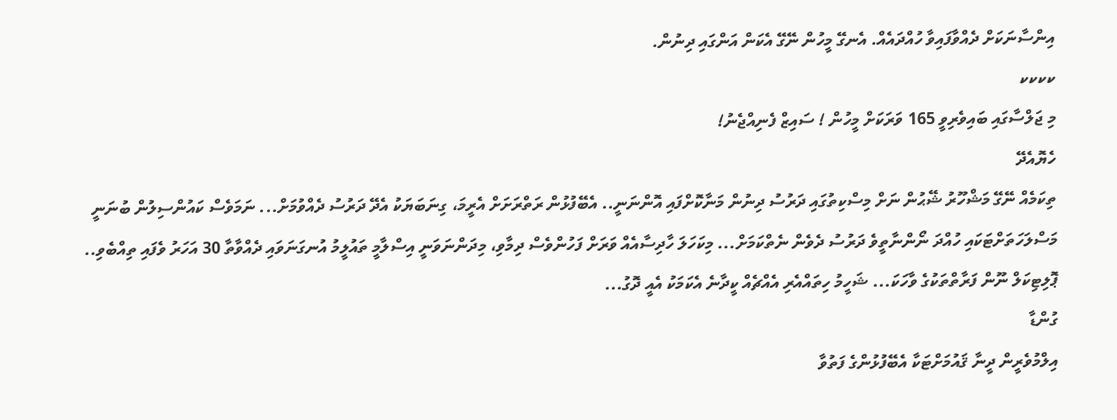އިންސާނަކަށް ދެއްވާފައިވާ ހުއްދައެއް. އެނގޭ މީހުން ނޭގޭ އެކަން އަންގައި ދިނުން.
ކކކކ
މި ޖަލްސާގައި ބައިވެރިވީ 165 ވަރަކަށް މީހުން ! ސައިޒް ފެނިއްޖެނު!
ހެޔޮއެދޭ
ތިކަމެއް ނޭގޭ މަޝްހޫރު ޝޭޙުން ނަށް މިސްކިތުގައި ދަރުސު ދިނުން މަނާކޮށްފައި އޮންނަނީ.. އެބޭފުޅުން ރަތްރަށަށް އެރީމަ، ގިނަބަޔަކު އެދޭ ދަރުސު ދެއްވުމަށް... ނަމަވެސް ކައުންސިލުން ބުނަނީ މަސްލަހަތަށްޓަކައި ހުއްދަ ނޯންނާތީވެ ދަރުސު ދެވެން ނެތްކަމަށް... މިކަހަލަ ހާދިސާއެއް ވަރަށް ފަހުންވެސް ދިމާވި، މިދަންނަވަނީ އިސްލާމީ ތައުލީމު އުނގަނަވައި ދެއްވާތާ 30 އަހަރު ވެފައި ތިއްބެވި.. ޕޮލިޓިކަލް ނޫން ފަރާތްތަކުގެ ވާހަކަ... ޝަހީމު ހިތައްއެރި އެއްޗެއް ކީދާނެ އެކަމަކު އެއީ ދޮގު...
ގުންޑާ
އިލްމުވެރީން ދީނާ ޤައުމަށްޓަކާ އެބޭފުޅުންގެ ފަތުވާ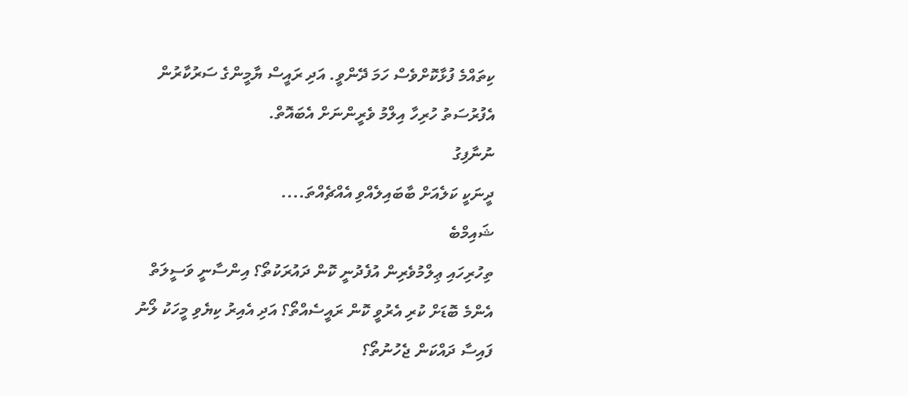ކިތައްމެ ފުޅާކޮށްވެސް ހަމަ ދޭންވީ. އަދި ރައީސް ޔާމީންގެ ސަރުކާރުން އެފުރުސަތު ހުރިހާ އިލްމު ވެރީންނަށް އެބައޮތް.
ނުނާފިގު
ދީނަކީ ކަލެއަށް ބާބައިލެއްވި އެއްޗެއްތަ....
ޝައިމްބެ
ތިހުރިހައި ޢިލްމުވެރިން އުފެދުނީ ކޮން ދައުރަކުތޯ؟ އިންސާނީ ވަސީލަތް އެންމެ ބޮޑަށް ކުރި އެރުވީ ކޮން ރައީސެއްތޯ؟ އަދި އެއިރު ކިޔެވި މީހަކު ލޯނު ފައިސާ ދައްކަން ޖެހުނުތޯ؟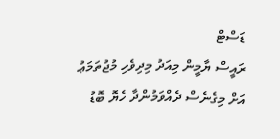ޑަސްޓް
ރައީސް ޔާމީން މިއަދު މިދިވެހި މުޖުތަމަޢު އަށް މިގެނެސް ދެއްވަމުންދާ ހެޔޮ ބޮޑު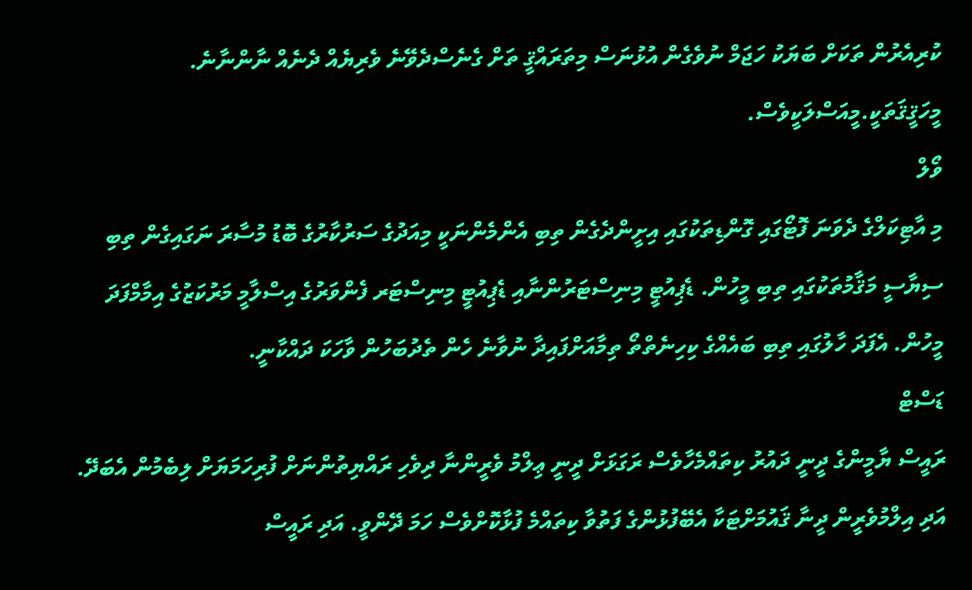ކުރިއެރުން ތަކަށް ބަޔަކު ހަޖަމް ނުވެގެން އުޅުނަސް މިތަރައްޤީ ތަށް ގެނެސްދެވޭނެ ވެރިޔެއް ދެނެއް ނާންނާނެ. މީހަޤީޤަތަކީ.މީއަސްލަކީވެސް.
ވޯލް
މި އާޓިކަލްގެ ދެވަނަ ފޮޓޯގައި ގޮންޑިތަކުގައި އިށީންދެގެން ތިބި އެންމެންނަކީ މިއަދުގެ ސަރުކާރުގެ ބޮޑު މުސާރަ ނަގައިގެން ތިބި ސިޔާސީ މަޤާމުތަކުގައި ތިބި މީހުން. ޑެޕިއުޓީ މިނިސްޓަރުންނާއި ޑެޕިއުޓީ މިނިސްޓަރ ފެންވަރުގެ އިސްލާމީ މަރުކަޒުގެ އިމާމްފަދަ މީހުން. އެފަދަ ހާލުގައި ތިބި ބައެއްގެ ކިހިނެތްތޯ ތިމާއަށްފައިދާ ނުވާނެ ހެން ތެދުބަހުން ވާހަކަ ދައްކާނީ.
ޑަސްޓް
ރައީސް ޔާމީންގެ ދީނީ ދައުރު ކިތައްމެހާވެސް ރަގަޅަށް ދީނީ ޢިލްމު ވެރީންނާ ދިވެހި ރައްޔިތުންނަށް ފުރިހަމަޔަށް ލިބެމުން އެބަދޭ. އަދި އިލްމުވެރީން ދީނާ ޤައުމަށްޓަކާ އެބޭފުޅުންގެ ފަތުވާ ކިތައްމެ ފުޅާކޮށްވެސް ހަމަ ދޭންވީ. އަދި ރައީސް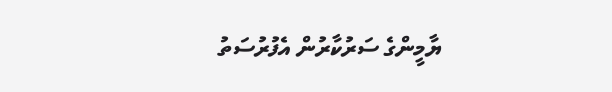ޔާމީންގެ ސަރުކާރުން އެފުރުސަތު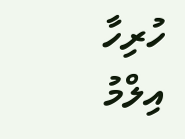ހުރިހާ އިލްމު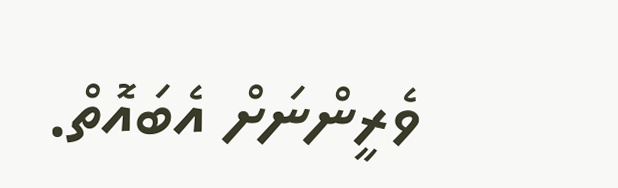ވެރީންނަށް އެބައޮތް.